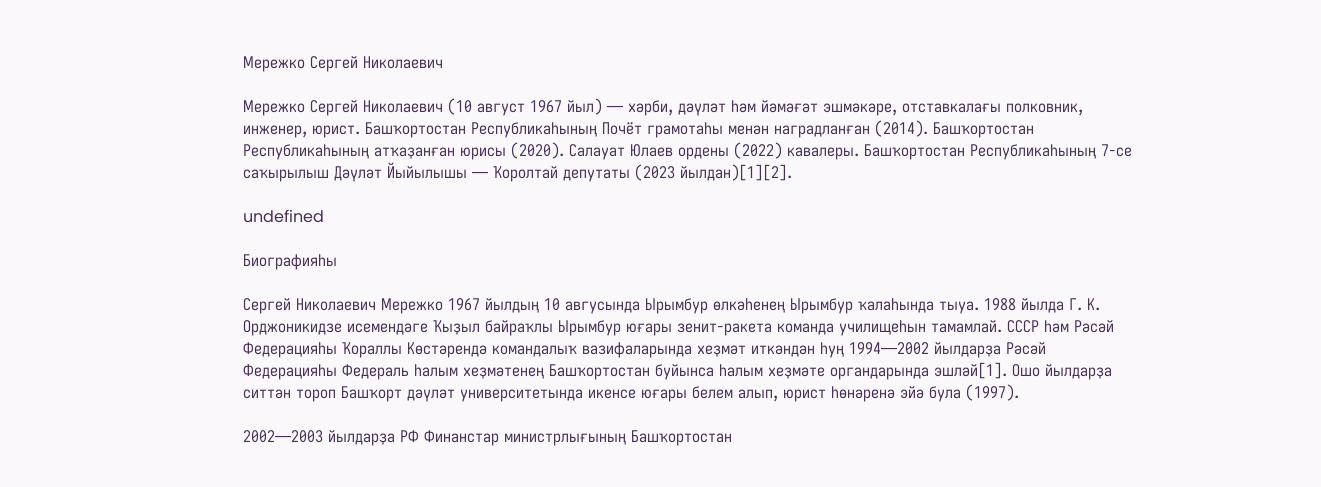Мережко Сергей Николаевич

Мережко Сергей Николаевич (10 август 1967 йыл) — хәрби, дәүләт һәм йәмәғәт эшмәкәре, отставкалағы полковник, инженер, юрист. Башҡортостан Республикаһының Почёт грамотаһы менән наградланған (2014). Башҡортостан Республикаһының атҡаҙанған юрисы (2020). Салауат Юлаев ордены (2022) кавалеры. Башҡортостан Республикаһының 7-се саҡырылыш Дәүләт Йыйылышы — Ҡоролтай депутаты (2023 йылдан)[1][2].

undefined

Биографияһы

Сергей Николаевич Мережко 1967 йылдың 10 авгусында Ырымбур өлкәһенең Ырымбур ҡалаһында тыуа. 1988 йылда Г. К. Орджоникидзе исемендәге Ҡыҙыл байраҡлы Ырымбур юғары зенит-ракета команда училищеһын тамамлай. СССР һәм Рәсәй Федерацияһы Ҡораллы Көстәрендә командалыҡ вазифаларында хеҙмәт иткәндән һуң 1994—2002 йылдарҙа Рәсәй Федерацияһы Федераль һалым хеҙмәтенең Башҡортостан буйынса һалым хеҙмәте органдарында эшләй[1]. Ошо йылдарҙа ситтән тороп Башҡорт дәүләт университетында икенсе юғары белем алып, юрист һөнәренә эйә була (1997).

2002—2003 йылдарҙа РФ Финанстар министрлығының Башҡортостан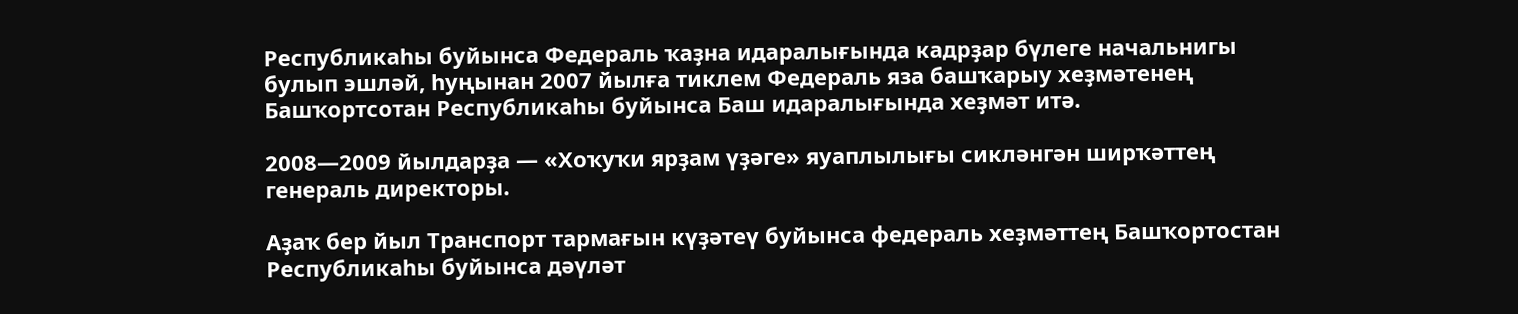Республикаһы буйынса Федераль ҡаҙна идаралығында кадрҙар бүлеге начальнигы булып эшләй, һуңынан 2007 йылға тиклем Федераль яза башҡарыу хеҙмәтенең Башҡортсотан Республикаһы буйынса Баш идаралығында хеҙмәт итә.

2008—2009 йылдарҙа — «Хоҡуҡи ярҙам үҙәге» яуаплылығы сикләнгән ширҡәттең генераль директоры.

Аҙаҡ бер йыл Транспорт тармағын күҙәтеү буйынса федераль хеҙмәттең Башҡортостан Республикаһы буйынса дәүләт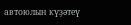автоюлын күҙәтеү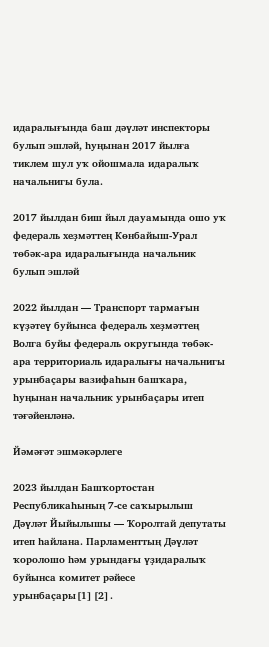идаралығында баш дәүләт инспекторы булып эшләй, һуңынан 2017 йылға тиклем шул уҡ ойошмала идаралыҡ начальнигы була.

2017 йылдан биш йыл дауамында ошо уҡ федераль хеҙмәттең Көнбайыш-Урал төбәк-ара идаралығында начальник булып эшләй

2022 йылдан — Транспорт тармағын күҙәтеү буйынса федераль хеҙмәттең Волга буйы федераль округында төбәк-ара территориаль идаралығы начальнигы урынбаҫары вазифаһын башҡара, һуңынан начальник урынбаҫары итеп тәғәйенләнә.

Йәмәғәт эшмәкәрлеге

2023 йылдан Башҡортостан Республикаһының 7-се саҡырылыш Дәүләт Йыйылышы — Ҡоролтай депутаты итеп һайлана. Парламенттың Дәүләт ҡоролошо һәм урындағы үҙидаралыҡ буйынса комитет рәйесе урынбаҫары[1][2].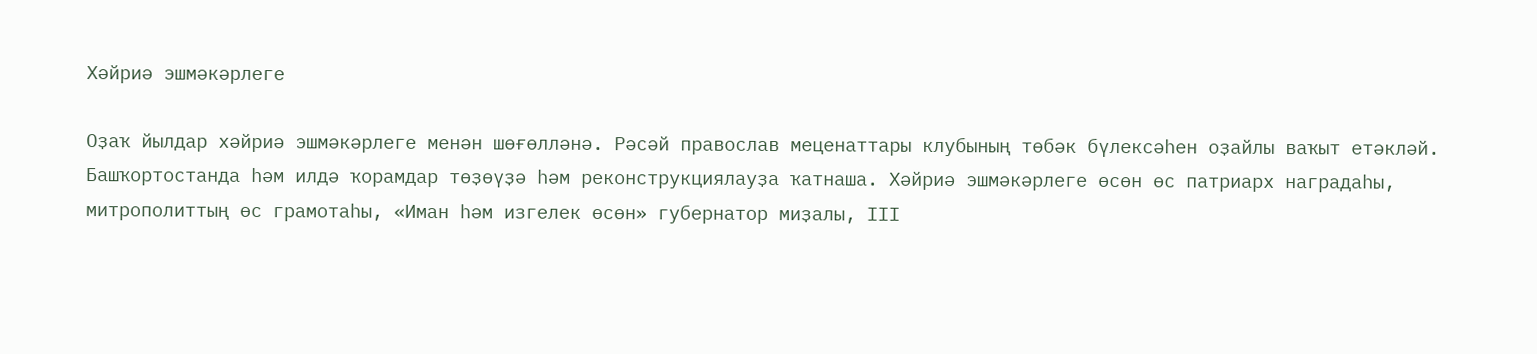Хәйриә эшмәкәрлеге

Оҙаҡ йылдар хәйриә эшмәкәрлеге менән шөғөлләнә. Рәсәй православ меценаттары клубының төбәк бүлексәһен оҙайлы ваҡыт етәкләй. Башҡортостанда һәм илдә ҡорамдар төҙөүҙә һәм реконструкциялауҙа ҡатнаша. Хәйриә эшмәкәрлеге өсөн өс патриарх наградаһы, митрополиттың өс грамотаһы, «Иман һәм изгелек өсөн» губернатор миҙалы, III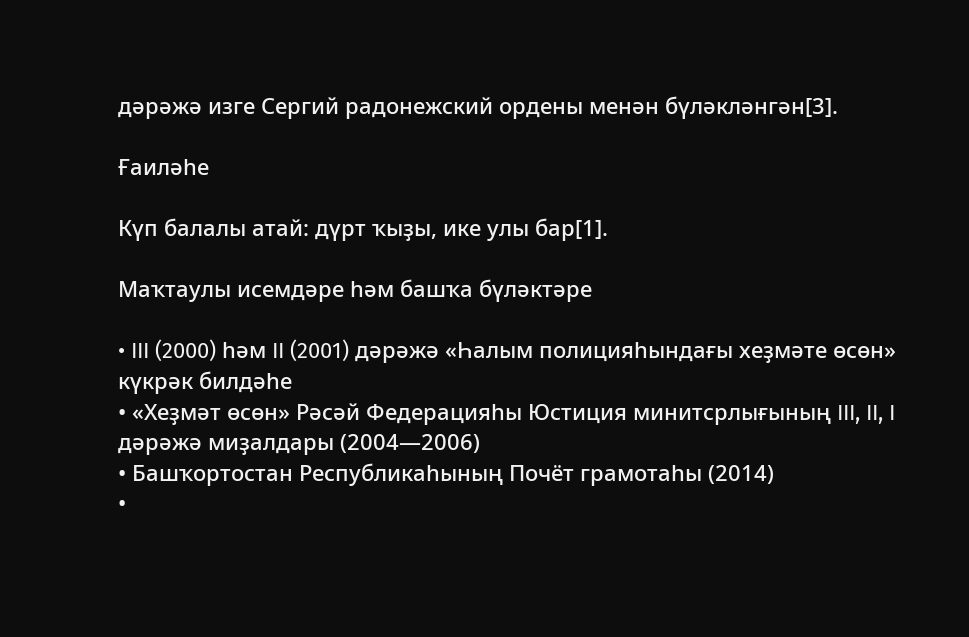дәрәжә изге Сергий радонежский ордены менән бүләкләнгән[3].

Ғаиләһе

Күп балалы атай: дүрт ҡыҙы, ике улы бар[1].

Маҡтаулы исемдәре һәм башҡа бүләктәре

• III (2000) һәм II (2001) дәрәжә «Һалым полицияһындағы хеҙмәте өсөн» күкрәк билдәһе
• «Хеҙмәт өсөн» Рәсәй Федерацияһы Юстиция минитсрлығының III, II, I дәрәжә миҙалдары (2004—2006)
• Башҡортостан Республикаһының Почёт грамотаһы (2014)
•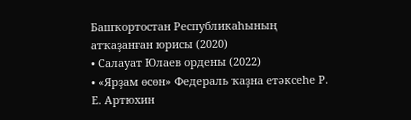Башҡортостан Республикаһының атҡаҙанған юрисы (2020)
• Салауат Юлаев ордены (2022)
• «Ярҙам өсөн» Федераль ҡаҙна етәксеһе Р. Е. Артюхин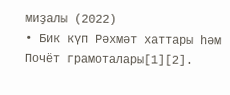миҙалы (2022)
• Бик күп Рәхмәт хаттары һәм Почёт грамоталары[1][2].